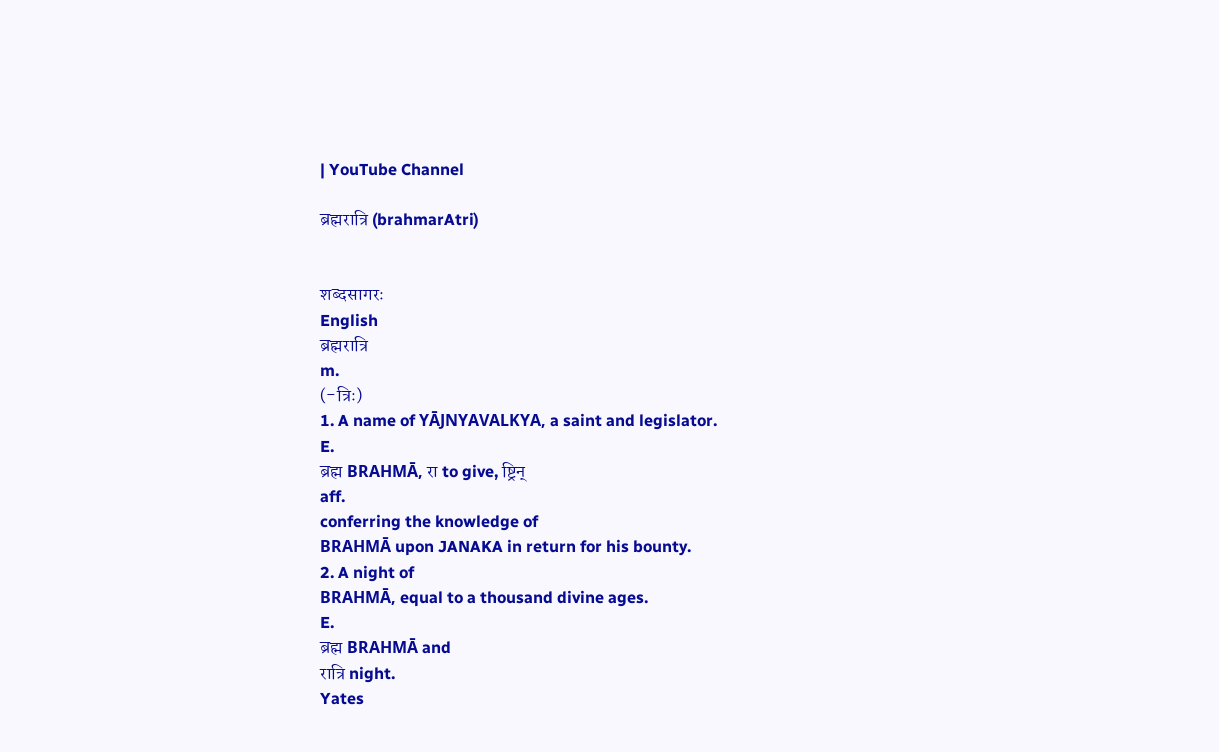| YouTube Channel

ब्रह्मरात्रि (brahmarAtri)


शब्दसागरः
English
ब्रह्मरात्रि
m.
(-त्रिः)
1. A name of YĀJNYAVALKYA, a saint and legislator.
E.
ब्रह्म BRAHMĀ, रा to give, ष्ट्रिन्
aff.
conferring the knowledge of
BRAHMĀ upon JANAKA in return for his bounty.
2. A night of
BRAHMĀ, equal to a thousand divine ages.
E.
ब्रह्म BRAHMĀ and
रात्रि night.
Yates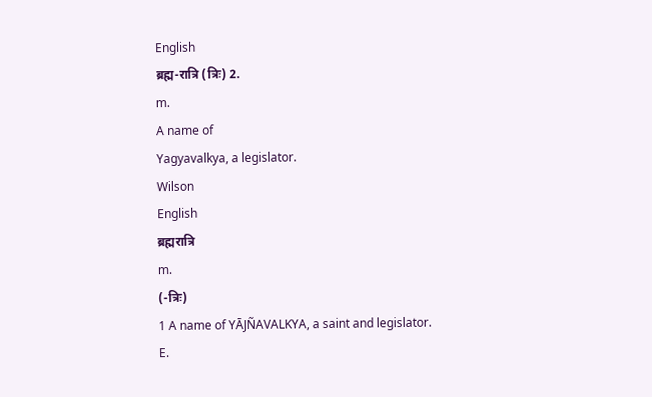English
ब्रह्म-रात्रि (त्रिः) 2.
m.
A name of
Yagyavalkya, a legislator.
Wilson
English
ब्रह्मरात्रि
m.
(-त्रिः)
1 A name of YĀJÑAVALKYA, a saint and legislator.
E.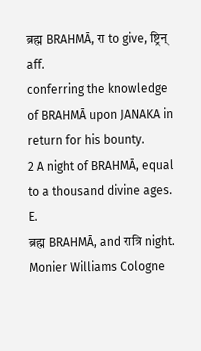ब्रह्म BRAHMĀ, रा to give, ष्ट्रिन्
aff.
conferring the knowledge
of BRAHMĀ upon JANAKA in return for his bounty.
2 A night of BRAHMĀ, equal to a thousand divine ages.
E.
ब्रह्म BRAHMĀ, and रात्रि night.
Monier Williams Cologne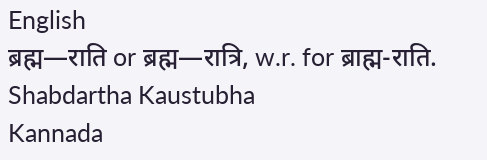English
ब्रह्म—राति or ब्रह्म—रात्रि, w.r. for ब्राह्म-राति.
Shabdartha Kaustubha
Kannada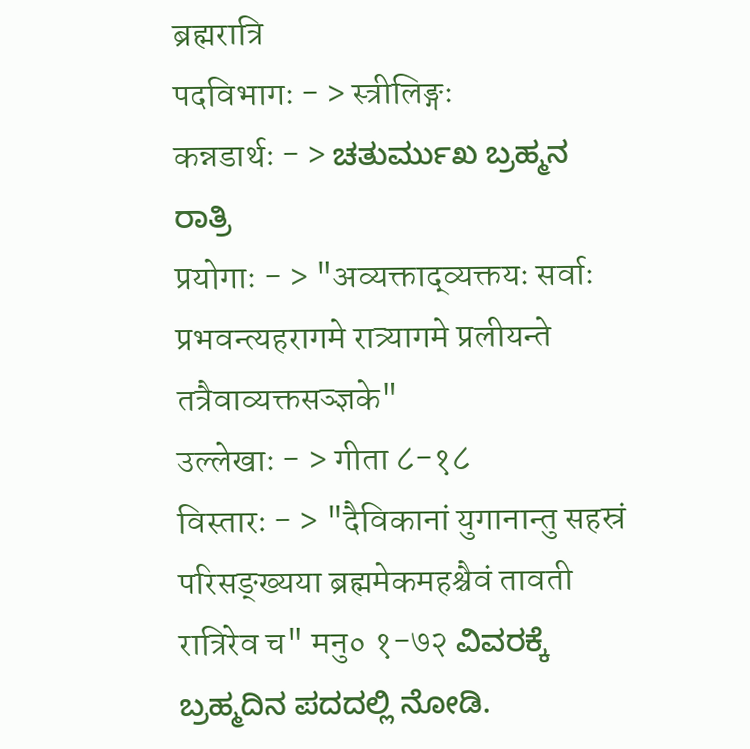ब्रह्मरात्रि
पदविभागः - > स्त्रीलिङ्गः
कन्नडार्थः - > ಚತುರ್ಮುಖ ಬ್ರಹ್ಮನ ರಾತ್ರಿ
प्रयोगाः - > "अव्यक्ताद्व्यक्तयः सर्वाः प्रभवन्त्यहरागमे रात्र्यागमे प्रलीयन्ते तत्रैवाव्यक्तसञ्ज्ञके"
उल्लेखाः - > गीता ८-१८
विस्तारः - > "दैविकानां युगानान्तु सहस्रं परिसङ्ख्यया ब्रह्ममेकमहश्चैवं तावती रात्रिरेव च" मनु० १-७२ ವಿವರಕ್ಕೆ ಬ್ರಹ್ಮದಿನ ಪದದಲ್ಲಿ ನೋಡಿ.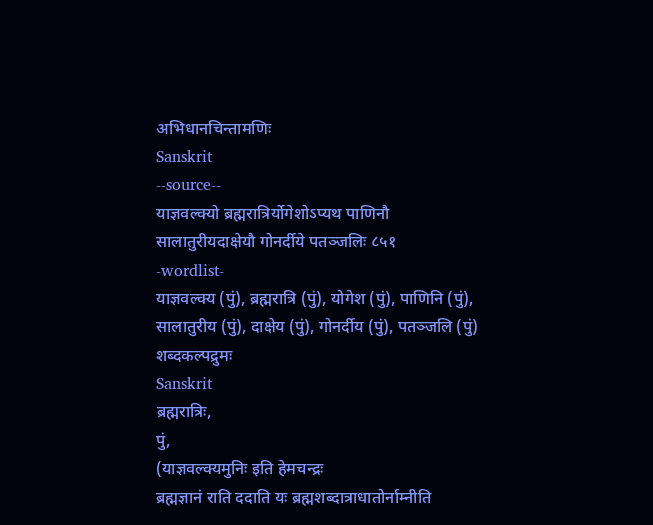अभिधानचिन्तामणिः
Sanskrit
--source--
याज्ञवल्क्यो ब्रह्मरात्रिर्योगेशोऽप्यथ पाणिनौ
सालातुरीयदाक्षेयौ गोनर्दीये पतञ्जलिः ८५१
-wordlist-
याज्ञवल्क्य (पुं), ब्रह्मरात्रि (पुं), योगेश (पुं), पाणिनि (पुं), सालातुरीय (पुं), दाक्षेय (पुं), गोनर्दीय (पुं), पतञ्जलि (पुं)
शब्दकल्पद्रुमः
Sanskrit
ब्रह्मरात्रिः,
पुं,
(याज्ञवल्क्यमुनिः इति हेमचन्द्रः
ब्रह्मज्ञानं राति ददाति यः ब्रह्मशब्दात्राधातोर्नाम्नीति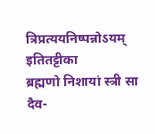त्रिप्रत्ययनिष्पन्नोऽयम् इतितट्टीका
ब्रह्मणो निशायां स्त्री सा दैव-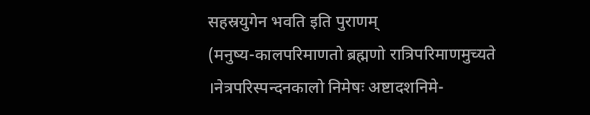सहस्रयुगेन भवति इति पुराणम्
(मनुष्य-कालपरिमाणतो ब्रह्मणो रात्रिपरिमाणमुच्यते ।नेत्रपरिस्पन्दनकालो निमेषः अष्टादशनिमे-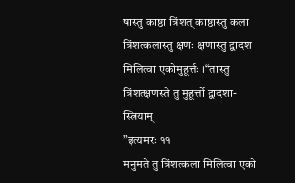षास्तु काष्ठा त्रिंशत् काष्ठास्तु कला त्रिंशत्कलास्तु क्षणः क्षणास्तु द्वादश मिलित्वा एकोमुहूर्त्तः ।“तास्तु त्रिंशत्क्षणस्ते तु मुहूर्त्तो द्वादशा-स्त्रियाम्
”इत्यमरः ११
मनुमते तु त्रिंशत्कला मिलित्वा एको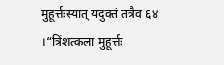मुहूर्त्तःस्यात् यदुक्तं तत्रैव ६४ ।“त्रिंशत्कला मुहूर्त्तः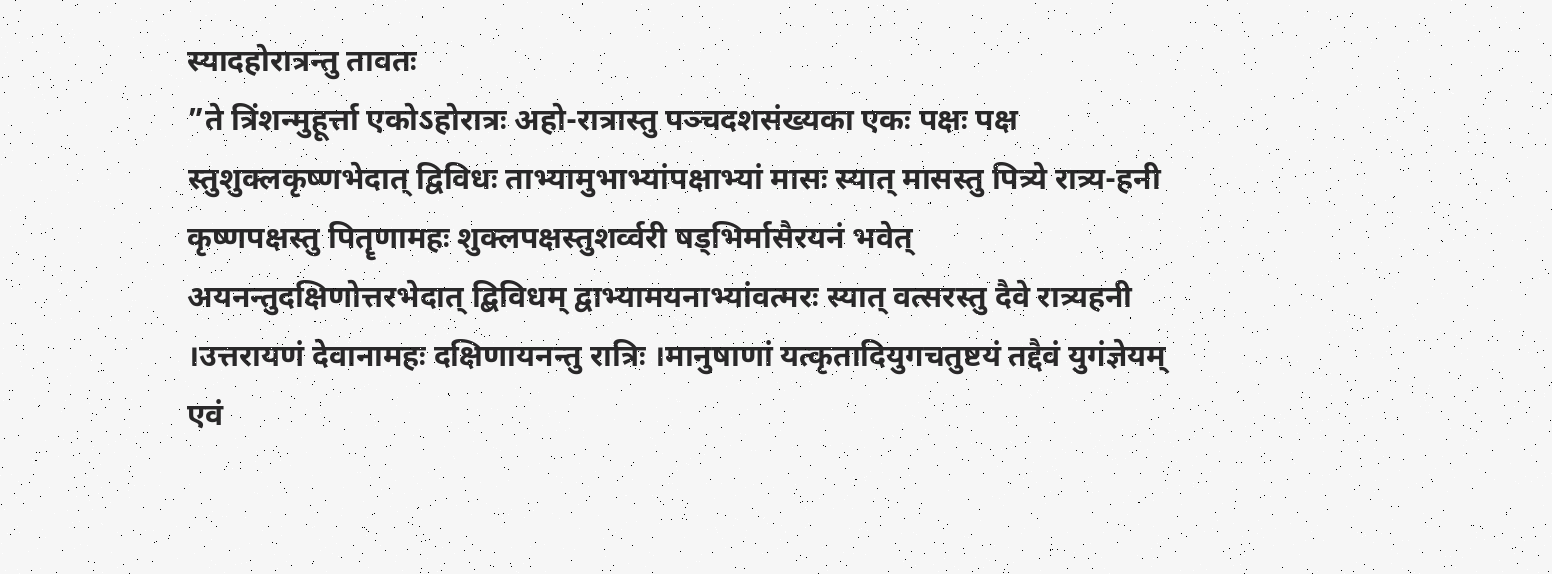स्यादहोरात्रन्तु तावतः
”ते त्रिंशन्मुहूर्त्ता एकोऽहोरात्रः अहो-रात्रास्तु पञ्चदशसंख्यका एकः पक्षः पक्ष स्तुशुक्लकृष्णभेदात् द्विविधः ताभ्यामुभाभ्यांपक्षाभ्यां मासः स्यात् मासस्तु पित्र्ये रात्र्य-हनी कृष्णपक्षस्तु पितॄणामहः शुक्लपक्षस्तुशर्व्वरी षड्भिर्मासैरयनं भवेत् अयनन्तुदक्षिणोत्तरभेदात् द्बिविधम् द्वाभ्यामयनाभ्यांवत्मरः स्यात् वत्सरस्तु दैवे रात्र्यहनी ।उत्तरायणं देवानामहः दक्षिणायनन्तु रात्रिः ।मानुषाणां यत्कृतादियुगचतुष्टयं तद्दैवं युगंज्ञेयम् एवं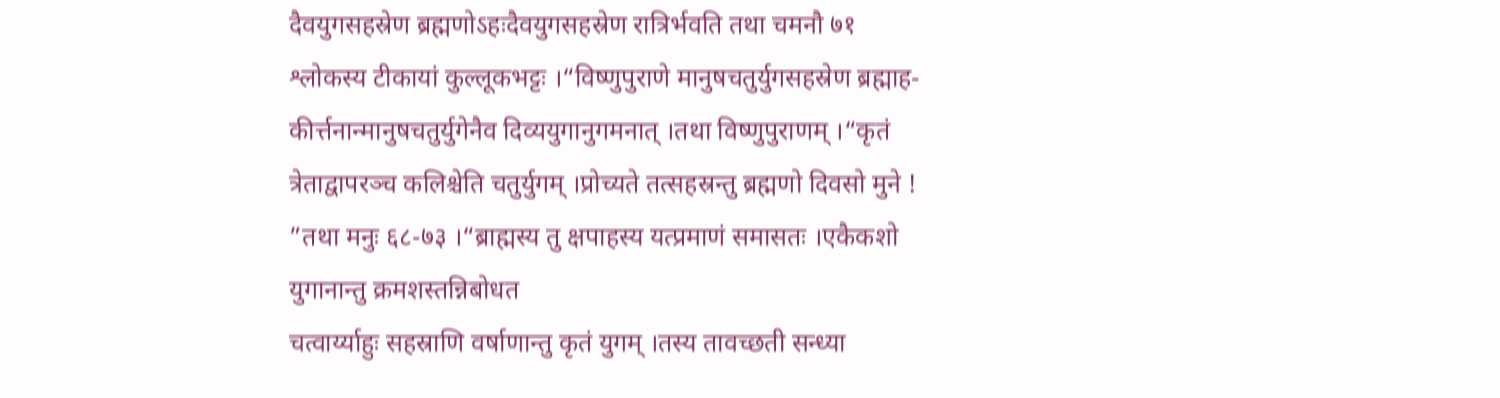दैवयुगसहस्रेण ब्रह्मणोऽहःदैवयुगसहस्रेण रात्रिर्भवति तथा चमनौ ७१ श्लोकस्य टीकायां कुल्लूकभट्टः ।“विष्णुपुराणे मानुषचतुर्युगसहस्रेण ब्रह्माह-कीर्त्तनान्मानुषचतुर्युगेनैव दिव्ययुगानुगमनात् ।तथा विष्णुपुराणम् ।“कृतं त्रेताद्वापरञ्च कलिश्चेति चतुर्युगम् ।प्रोच्यते तत्सहस्रन्तु ब्रह्मणो दिवसो मुने !
”तथा मनुः ६८-७३ ।“ब्राह्मस्य तु क्षपाहस्य यत्प्रमाणं समासतः ।एकैकशो युगानान्तु क्रमशस्तन्निबोधत
चत्वार्य्याहुः सहस्राणि वर्षाणान्तु कृतं युगम् ।तस्य तावच्छती सन्ध्या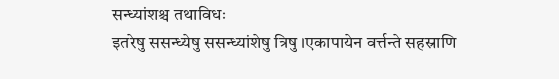सन्ध्यांशश्च तथाविधः
इतरेषु ससन्ध्येषु ससन्ध्यांशेषु त्रिषु ।एकापायेन वर्त्तन्ते सहस्राणि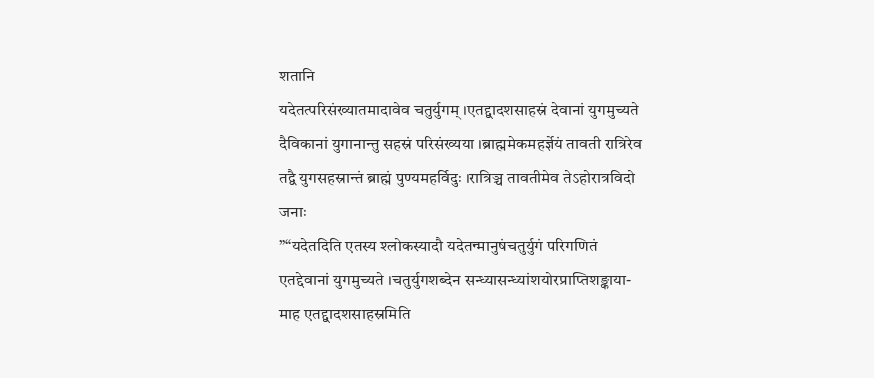शतानि
यदेतत्परिसंख्यातमादावेव चतुर्युगम् ।एतद्द्वादशसाहस्रं देवानां युगमुच्यते
दैविकानां युगानान्तु सहस्रं परिसंख्यया ।ब्राह्ममेकमहर्ज्ञेयं तावती रात्रिरेव
तद्वै युगसहस्रान्तं ब्राह्मं पुण्यमहर्विदुः ।रात्रिञ्च तावतीमेव तेऽहोरात्रविदो जनाः
”“यदेतदिति एतस्य श्लोकस्यादौ यदेतन्मानुषंचतुर्युगं परिगणितं एतद्देवानां युगमुच्यते ।चतुर्युगशब्देन सन्ध्यासन्ध्यांशयोरप्राप्तिशङ्काया-माह एतद्द्वादशसाहस्रमिति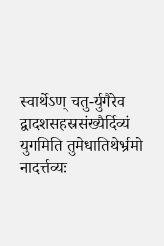स्वार्थेऽण् चतु-र्युगैरेव द्वादशसहस्रसंख्यैर्दिव्यं युगमिति तुमेधातिथेर्भ्रमो नादर्त्तव्यः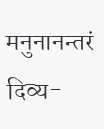मनुनानन्तरं दिव्य-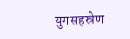युगसहस्रेण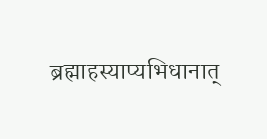ब्रह्माहस्याप्यभिधानात्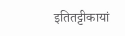इतितट्टीकायां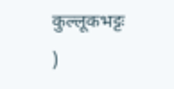कुल्लूकभट्टः
)